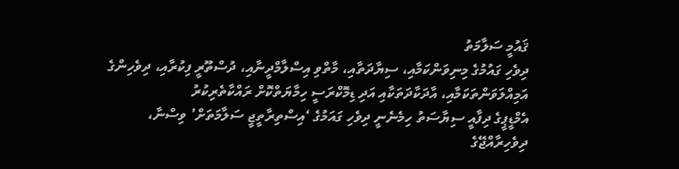ޤައުމީ ސަލާމަތު
ދިވެހި ގައުމުގެ މިނިވަންކަމާއި، ސިޔާދަތާއި، މާތްވި އިސްލާމްދީނާއި، ދުސްތޫރީ ފިކުރާއި، ދިވެހިންގެ އަމިއްލަވަންތަކަމާއި، އާދަކާދަތަކާއި އަދި ޑިމޮކްރަސީ ހިމާޔަތްކޮށް ރައްކާތެރިކުރު
އެމްޑީޕީގެ ދިފާއީ ސިޔާސަތު ހިމެނެނީ ދިވެހި ގައަމުގެ ‘އިސްތިރާތީޖީ ސަލާމަތަށް’ ވިސްނާ، ދިވެހިރާއްޖޭގެ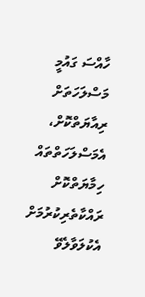ހާއްސަ ގައުމީ މަސްލަހަތަށް ރިއާޔަތްކޮށް، އެމަސްލަހަތްތައް ހިމާޔަތްކޮށް ރައްކާތެރިކުރުމަށް އެކުލަވާލެވޭ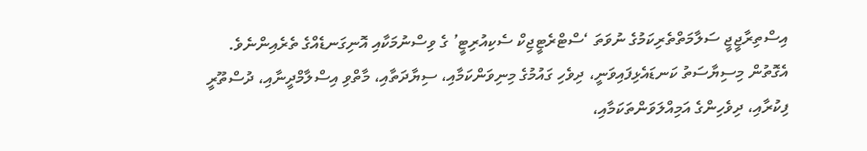އިސްތިރާޖީޖީ ސަލާމަތްތެރިކަމުގެ ނުވަތަ ‘ސްޓްރެޓީޖިކް ސެކިއުރިޓީ’ ގެ ވިސްނުމަކާއި އޮނިގަނޑެއްގެ ތެރެއިންނެވެ.
އެގޮތުން މިސިޔާސަތު ކަނޑައެޅިފައިވަނީ، ދިވެހި ގައުމުގެ މިނިވަންކަމާއި، ސިޔާދަތާއި، މާތްވި އިސްލާމްދީނާއި، ދުސްތޫރީ ފިކުރާއި، ދިވެހިންގެ އަމިއްލަވަންތަކަމާއި،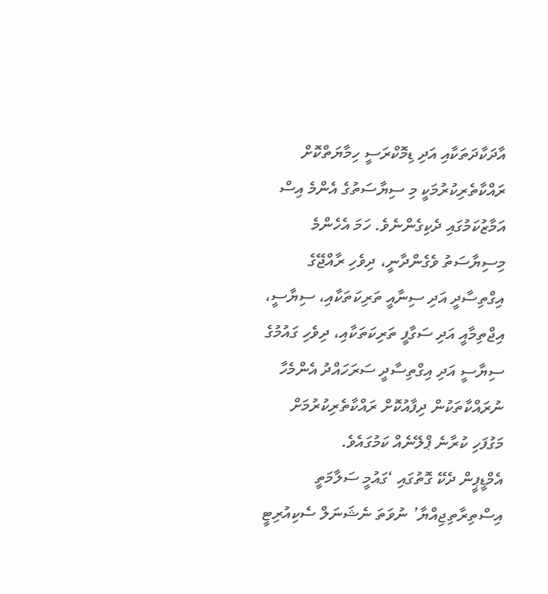އާދަކާދަތަކާއި އަދި ޑިމޮކްރަސީ ހިމާޔަތްކޮށް ރައްކާތެރިކުރުމަކީ މި ސިޔާސަތުގެ އެންމެ އިސް އަމާޒުކަމުގައި ދެކިގެންނެވެ. ހަމަ އެހެންމެ މިސިޔާސަތު ވެގެންދާނީ، ދިވެހި ރާއްޖޭގެ އިގްތިސާދީ އަދި ސިނާއީ ތަރިކަތަކާއި، ސިޔާސީ، އިޖްތިމާއީ އަދި ސަގާފީ ތަރިކަތަކާއި، ދިވެހި ގައުމުގެ ސިޔާސީ އަދި އިގްތިސާދީ ސަރަހައްދު އެންމެހާ ނުރައްކާތަކުން ދިފާއުކޮށް ރައްކާތެރިކުރުމަށް މަގުފަހި ކުރާނެ ޕްލޭނެއް ކަމުގައެވެ.
އެމްޑީޕީން ދެކޭ ގޮތުގައި ‘ގައުމީ ސަލާމަތީ އިސްތިރާތިޖިއްޔާ’ ނުވަތަ ނެޝަނަލް ސެކިއުރިޓީ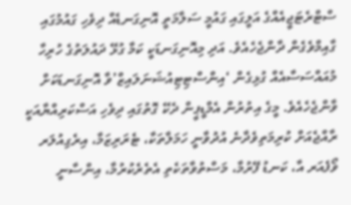ސްޓްރެޓަޖީއެއްގެ އަލީގައި ގައުމީ ސަލާމަތީ އޮނިގަނޑެއް ދިވެހި ގައުމުގައި ގާއިމްވެގެން ދާންޖެހެއެވެ. އަދި މިއޮނިގަނޑަކީ ކަމާ ގުޅޭ ދައުލަތުގެ ހުރިހާ މުއައްސަސާއެއް ގުޅިގެން ‘އިންސްޓިޓިއުޝަނަލައިޒް’ވާ އޮނިގަނޑަކަށް ވާންޖެހެއެވެ. މީގެ އިތުރުން އެމްޑީޕީން ދެކޭ ގޮތުގައި ދިވެހި އަސްކަރިއްޔާއަކީ ރާއްޖެއަށް ކުރިމަތިވެދާނެ އުދުވާނީ ހަމަލާތަކާ، ޓެރަރިޒަމާ، އިރެގިއުލަރ ވޯފެއަރ އާ، ކަނޑު ފޭރުމާ، މަސްތުވާތަކެތި އެތެރެކުރުމާ، އިންސާނީ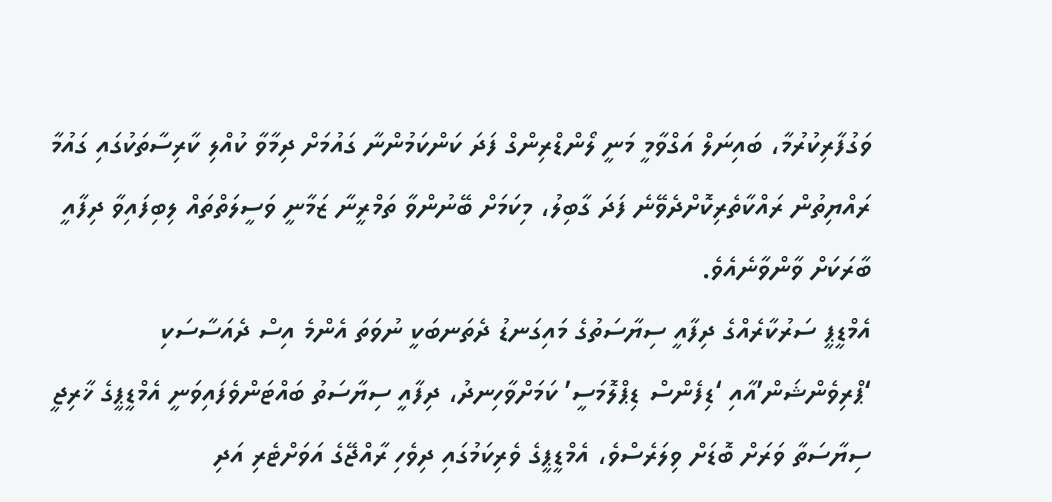ވަގުފާރިކުރުމާ، ބައިނަލް އަގްވާމީ މަނީ ލޯންޑްރިންގް ފަދަ ކަންކަމުންނާ ގައުމަށް ދިމާވާ ކުއްލި ކާރިސާތަކުގައި ގައުމާ ރައްޔިތުން ރައްކާތެރިކޮށްދެވޭނެ ފަދަ ގާބިލު، މިކަމަށް ބޭނުންވާ ތަމްރީނާ ޒަމާނީ ވަސީލަތްތައް ލިބިފައިވާ ދިފާއީ ބާރަކަށް ވާންވާނެއެވެ.
އެމްޑީޕީ ސަރުކާރެއްގެ ދިފާއީ ސިޔާސަތުގެ މައިގަނޑު ދެތަނބަކީ ނުވަތަ އެންމެ އިސް ދެއަސާސަކި ‘ޕްރިވެންޝަން’އާއި ‘ޑިފެންސް ޑިޕްލޮމަސީ’ ކަމަށްވާހިނދު، ދިފާއީ ސިޔާސަތު ބައްޓަންވެފައިވަނީ އެމްޑީޕީގެ ޚާރިޖީ ސިޔާސަތާ ވަރަށް ބޮޑަށް ވިލަރެސްވެ، އެމްޑީޕީގެ ވެރިކަމުގައި ދިވެހި ރާއްޖޭގެ އަވަށްޓެރި އަދި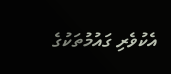އެކުވެރި ގައުމުތަކުގެ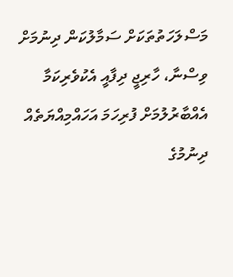މަސްލަހަތުތަކަށް ސަމާލުކަން ދިނުމަށް ވިސްނާ، ހާރިޖީ ދިފާއީ އެކުވެރިކަމާ އެއްބާރުލުމަށް ފުރިހަމަ އަހައްމިއްޔަތެއް ދިނުމުގެ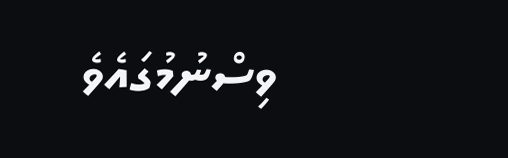ވިސްނުމުގައެވެ